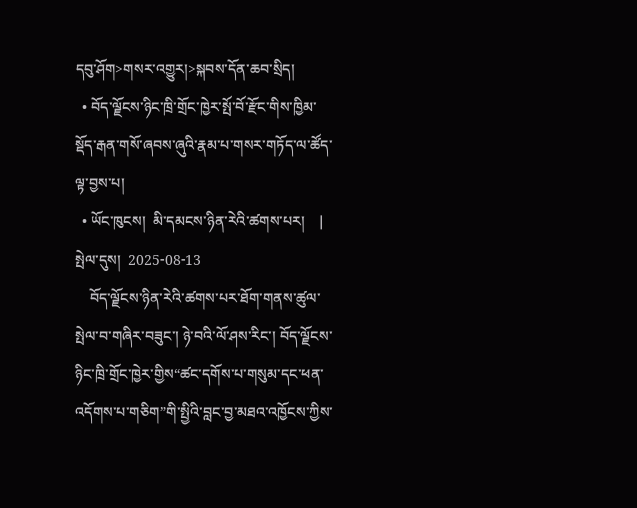དབུ་ཤོག>གསར་འགྱུར།>སྐབས་དོན་ཆབ་སྲིད།
  • བོད་ལྗོངས་ཉིང་ཁྲི་གྲོང་ཁྱེར་སྤོ་བོ་རྫོང་གིས་ཁྱིམ་སྡོད་རྒན་གསོ་ཞབས་ཞུའི་རྣམ་པ་གསར་གཏོད་ལ་ཚོད་ལྟ་བྱས་པ།
  • ཡོང་ཁུངས།  མི་དམངས་ཉིན་རེའི་ཚགས་པར།    |     སྤེལ་དུས།  2025-08-13
    བོད་ལྗོངས་ཉིན་རེའི་ཚགས་པར་ཐོག་གནས་ཚུལ་སྤེལ་བ་གཞིར་བཟུང་། ཉེ་བའི་ལོ་ཤས་རིང་། བོད་ལྗོངས་ཉིང་ཁྲི་གྲོང་ཁྱེར་གྱིས“ཚང་དགོས་པ་གསུམ་དང་ཕན་འདོགས་པ་གཅིག”གི་སྤྱིའི་བླང་བྱ་མཐའ་འཁྱོངས་ཀྱིས་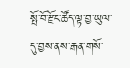སྤོ་བོ་རྫོང་ཚོད་ལྟ་བྱ་ཡུལ་དུ་བྱས་ནས་རྒན་གསོ་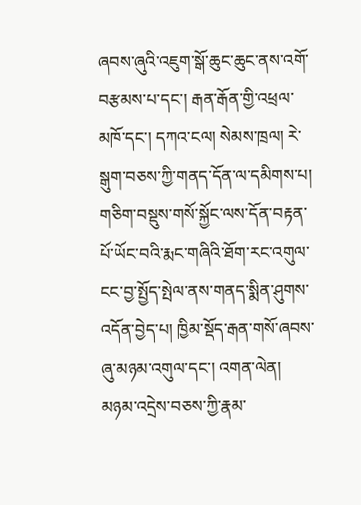ཞབས་ཞུའི་འཇུག་སྒོ་ཆུང་ཆུང་ནས་འགོ་བརྩམས་པ་དང་། རྒན་རྒོན་གྱི་འཕྲལ་མཁོ་དང་། དཀའ་ངལ། སེམས་ཁྲལ། རེ་སྒུག་བཅས་ཀྱི་གནད་དོན་ལ་དམིགས་པ། གཅིག་བསྡུས་གསོ་སྐྱོང་ལས་དོན་བརྟན་པོ་ཡོང་བའི་རྨང་གཞིའི་ཐོག་རང་འགུལ་ངང་བྱ་སྤྱོད་སྤེལ་ནས་གནད་སྨིན་ཤུགས་འདོན་བྱེད་པ། ཁྱིམ་སྡོད་རྒན་གསོ་ཞབས་ཞུ་མཉམ་འགུལ་དང་། འགན་ལེན། མཉམ་འདྲེས་བཅས་ཀྱི་རྣམ་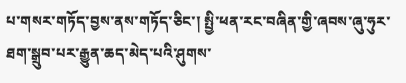པ་གསར་གཏོད་བྱས་ནས་གཏོད་ཅིང་། སྤྱི་ཕན་རང་བཞིན་གྱི་ཞབས་ཞུ་ཧུར་ཐག་སྒྲུབ་པར་རྒྱུན་ཆད་མེད་པའི་ཤུགས་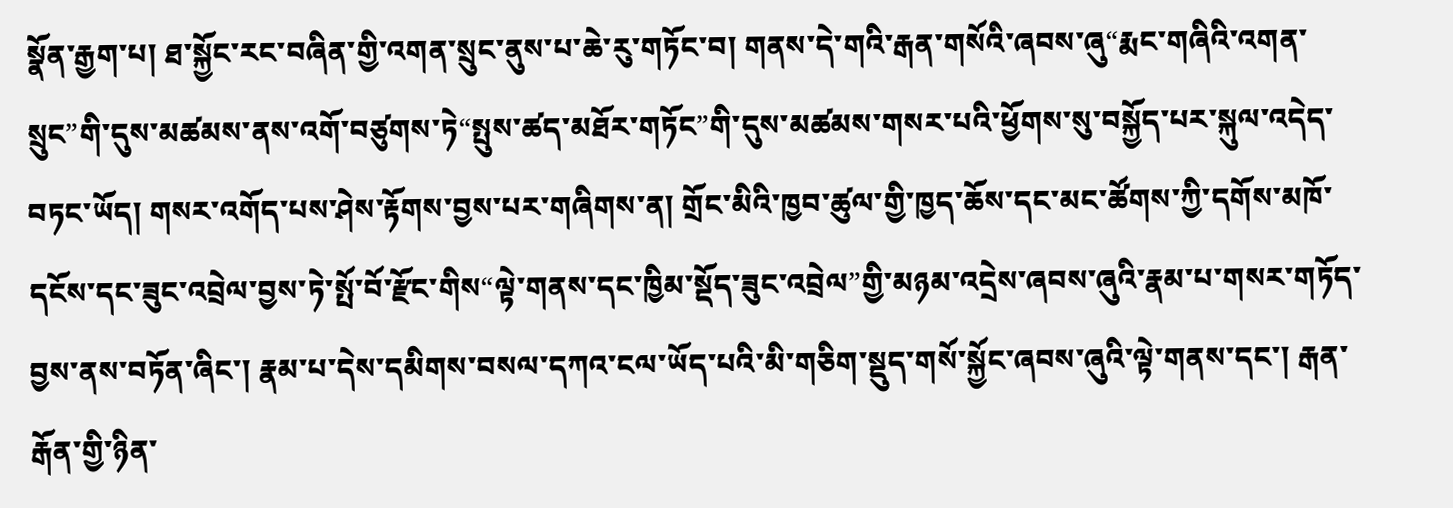སྣོན་རྒྱག་པ། ཐ་སྐྱོང་རང་བཞིན་གྱི་འགན་སྲུང་ནུས་པ་ཆེ་རུ་གཏོང་བ། གནས་དེ་གའི་རྒན་གསོའི་ཞབས་ཞུ“རྨང་གཞིའི་འགན་སྲུང”གི་དུས་མཚམས་ནས་འགོ་བཙུགས་ཏེ“སྤུས་ཚད་མཐོར་གཏོང”གི་དུས་མཚམས་གསར་པའི་ཕྱོགས་སུ་བསྐྱོད་པར་སྐུལ་འདེད་བཏང་ཡོད། གསར་འགོད་པས་ཤེས་རྟོགས་བྱས་པར་གཞིགས་ན། གྲོང་མིའི་ཁྱབ་ཚུལ་གྱི་ཁྱད་ཆོས་དང་མང་ཚོགས་ཀྱི་དགོས་མཁོ་དངོས་དང་ཟུང་འབྲེལ་བྱས་ཏེ་སྤོ་བོ་རྫོང་གིས“ལྟེ་གནས་དང་ཁྱིམ་སྡོད་ཟུང་འབྲེལ”གྱི་མཉམ་འདྲེས་ཞབས་ཞུའི་རྣམ་པ་གསར་གཏོད་བྱས་ནས་བཏོན་ཞིང་། རྣམ་པ་དེས་དམིགས་བསལ་དཀའ་ངལ་ཡོད་པའི་མི་གཅིག་སྡུད་གསོ་སྐྱོང་ཞབས་ཞུའི་ལྟེ་གནས་དང་། རྒན་རྒོན་གྱི་ཉིན་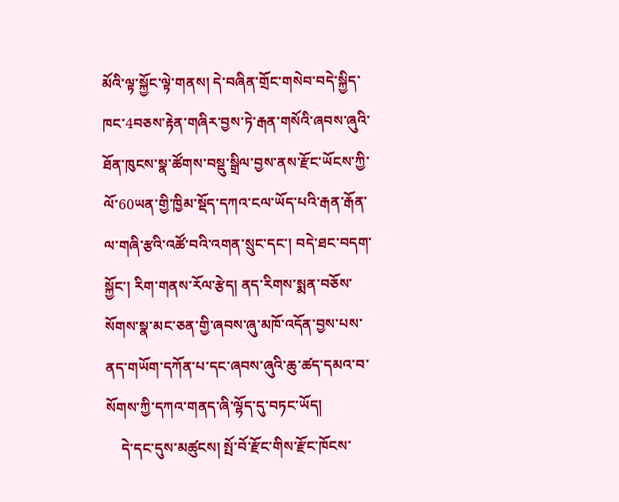མོའི་ལྟ་སྐྱོང་ལྟེ་གནས། དེ་བཞིན་གྲོང་གསེབ་བདེ་སྐྱིད་ཁང་4བཅས་རྟེན་གཞིར་བྱས་ཏེ་རྒན་གསོའི་ཞབས་ཞུའི་ཐོན་ཁུངས་སྣ་ཚོགས་བསྡུ་སྒྲིལ་བྱས་ནས་རྫོང་ཡོངས་ཀྱི་ལོ་60ཡན་གྱི་ཁྱིམ་སྡོད་དཀའ་ངལ་ཡོད་པའི་རྒན་རྒོན་ལ་གཞི་རྩའི་འཚོ་བའི་འགན་སྲུང་དང་། བདེ་ཐང་བདག་སྐྱོང་། རིག་གནས་རོལ་རྩེད། ནད་རིགས་སྨན་བཅོས་སོགས་སྣ་མང་ཅན་གྱི་ཞབས་ཞུ་མཁོ་འདོན་བྱས་པས་ནད་གཡོག་དཀོན་པ་དང་ཞབས་ཞུའི་ཆུ་ཚད་དམའ་བ་སོགས་ཀྱི་དཀའ་གནད་ཞི་ལྷོད་དུ་བཏང་ཡོད།
    དེ་དང་དུས་མཚུངས། སྤོ་བོ་རྫོང་གིས་རྫོང་ཁོངས་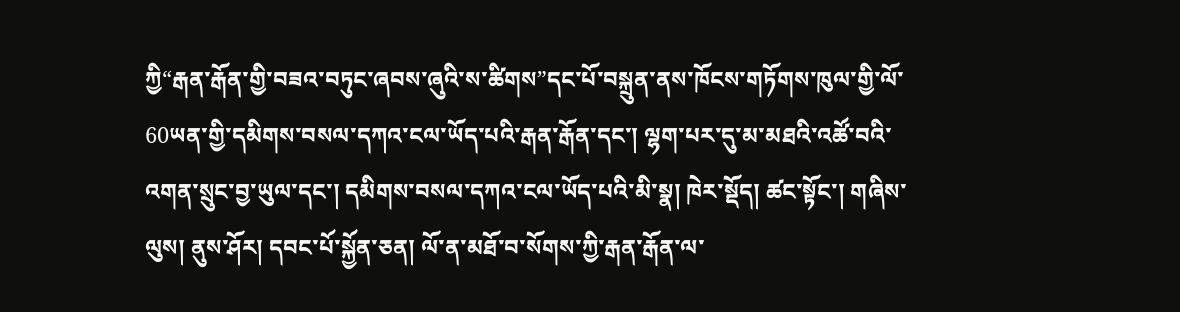ཀྱི“རྒན་རྒོན་གྱི་བཟའ་བཏུང་ཞབས་ཞུའི་ས་ཚིགས”དང་པོ་བསྐྲུན་ནས་ཁོངས་གཏོགས་ཁུལ་གྱི་ལོ་60ཡན་གྱི་དམིགས་བསལ་དཀའ་ངལ་ཡོད་པའི་རྒན་རྒོན་དང་། ལྷག་པར་དུ་མ་མཐའི་འཚོ་བའི་འགན་སྲུང་བྱ་ཡུལ་དང་། དམིགས་བསལ་དཀའ་ངལ་ཡོད་པའི་མི་སྣ། ཁེར་སྡོད། ཚང་སྟོང་། གཞིས་ལུས། ནུས་ཤོར། དབང་པོ་སྐྱོན་ཅན། ལོ་ན་མཐོ་བ་སོགས་ཀྱི་རྒན་རྒོན་ལ་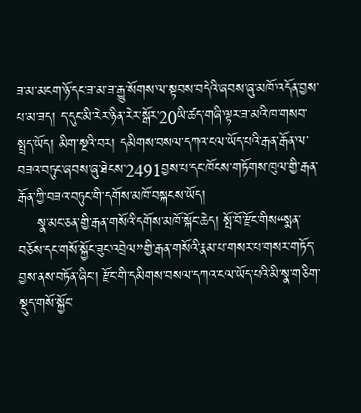ཟ་མ་མངག་ཉོ་དང་ཟ་མ་ཟ་རྒྱུ་སོགས་ལ་སྟབས་བདེའི་ཞབས་ཞུ་མཁོ་འདོན་བྱས་པ་མ་ཟད། ད་དུང་མི་རེར་ཉིན་རེར་སྒོར་20ཡི་ཚད་གཞི་ལྟར་ཟ་མའི་ཁ་གསབ་སྤྲད་ཡོད། མིག་སྔའི་བར། དམིགས་བསལ་དཀའ་ངལ་ཡོད་པའི་རྒན་རྒོན་ལ་བཟའ་བཏུང་ཞབས་ཞུ་ཐེངས་2491བྱས་པ་དང་ཁོངས་གཏོགས་ཁུལ་གྱི་རྒན་རྒོན་ཀྱི་བཟའ་བཏུང་གི་དགོས་མཁོ་བསྐངས་ཡོད།
    སྣ་མང་ཅན་གྱི་རྒན་གསོའི་དགོས་མཁོ་སྐོང་ཆེད། སྤོ་བོ་རྫོང་གིས“སྨན་བཅོས་དང་གསོ་སྐྱོང་ཟུང་འབྲེལ”གྱི་རྒན་གསོའི་རྣམ་པ་གསར་པ་གསར་གཏོད་བྱས་ནས་བཏོན་ཞིང་། རྫོང་གི་དམིགས་བསལ་དཀའ་ངལ་ཡོད་པའི་མི་སྣ་གཅིག་སྡུད་གསོ་སྐྱོང་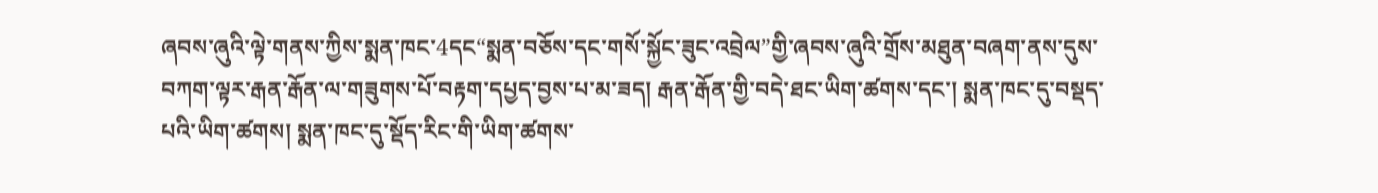ཞབས་ཞུའི་ལྟེ་གནས་ཀྱིས་སྨན་ཁང་4དང“སྨན་བཅོས་དང་གསོ་སྐྱོང་ཟུང་འབྲེལ”གྱི་ཞབས་ཞུའི་གྲོས་མཐུན་བཞག་ནས་དུས་བཀག་ལྟར་རྒན་རྒོན་ལ་གཟུགས་པོ་བརྟག་དཔྱད་བྱས་པ་མ་ཟད། རྒན་རྒོན་གྱི་བདེ་ཐང་ཡིག་ཚགས་དང་། སྨན་ཁང་དུ་བསྡད་པའི་ཡིག་ཚགས། སྨན་ཁང་དུ་སྡོད་རིང་གི་ཡིག་ཚགས་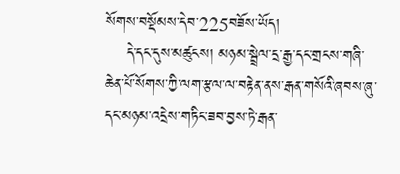སོགས་བསྡོམས་དེབ་225བཟོས་ཡོད།
    དེ་དང་དུས་མཚུངས། མཉམ་སྦྲེལ་དྲ་རྒྱ་དང་གྲངས་གཞི་ཆེན་པོ་སོགས་ཀྱི་ལག་རྩལ་ལ་བརྟེན་ནས་རྒན་གསོའི་ཞབས་ཞུ་དང་མཉམ་འདྲེས་གཏིང་ཟབ་བྱས་ཏེ་རྒན་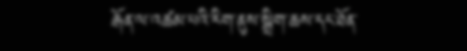རྒོན་ལ་འཚམ་པའི་རིག་ནུས་སྒྲིག་ཆས་དང་ཐོན་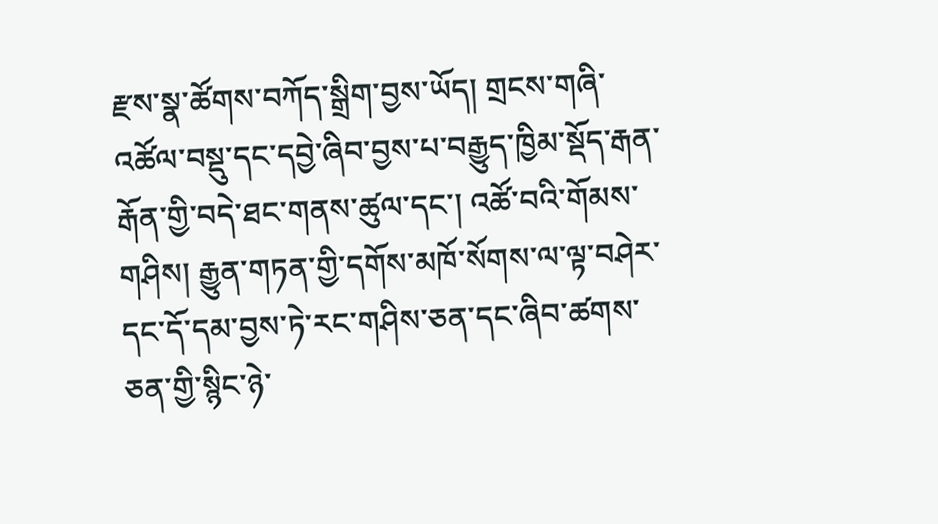རྫས་སྣ་ཚོགས་བཀོད་སྒྲིག་བྱས་ཡོད། གྲངས་གཞི་འཚོལ་བསྡུ་དང་དབྱེ་ཞིབ་བྱས་པ་བརྒྱུད་ཁྱིམ་སྡོད་རྒན་རྒོན་གྱི་བདེ་ཐང་གནས་ཚུལ་དང་། འཚོ་བའི་གོམས་གཤིས། རྒྱུན་གཏན་གྱི་དགོས་མཁོ་སོགས་ལ་ལྟ་བཤེར་དང་དོ་དམ་བྱས་ཏེ་རང་གཤིས་ཅན་དང་ཞིབ་ཚགས་ཅན་གྱི་སྙིང་ཉེ་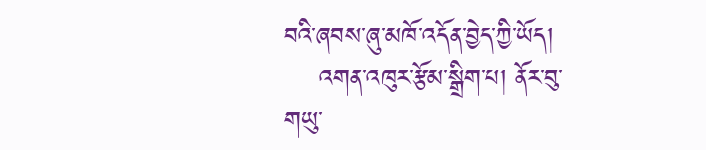བའི་ཞབས་ཞུ་མཁོ་འདོན་བྱེད་ཀྱི་ཡོད།
    འགན་འཁུར་རྩོམ་སྒྲིག་པ། ནོར་བུ་གཡུ་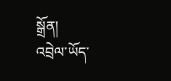སྒྲོན།
འབྲེལ་ཡོད་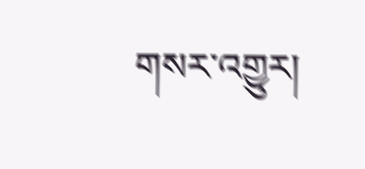གསར་འགྱུར།